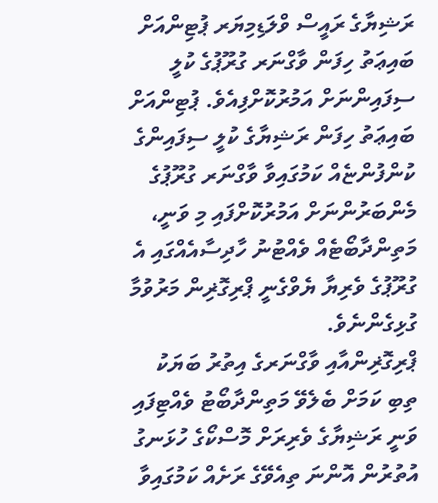ރަޝިޔާގެ ރައީސް ވްލަޑިމިޔަރ ޕުޓިންއަށް ބައިޢަތު ހިފަން ވާގްނަރ ގުރޫޕުގެ ކުލީ ސިފައިންނަށް އަމުރުކޮށްފިއެވެ. ޕުޓިންއަށް ބައިޢަތު ހިފަން ރަޝިޔާގެ ކުލީ ސިފައިންގެ ކުންފުންޏެއް ކަމުގައިވާ ވާގްނަރ ގުރޫޕުގެ މެންބަރުންނަށް އަމުރުކޮށްފައި މި ވަނީ، މަތިންދާބޯޓެއް ވެއްޓުނު ހާދިސާއެއްގައި އެ ގުރޫޕުގެ ވެރިޔާ ޔެވްގެނީ ޕްރިގޮޜިން މަރުވުމާ ގުޅިގެންނެވެ.
ޕްރިގޮޜިންއާއި ވާގްނަރގެ އިތުރު ބަޔަކު ތިބި ކަމަށް ބެލެވޭ މަތިންދާބޯޓު ވެއްޓިފައި ވަނީ ރަޝިޔާގެ ވެރިރަށް މޮސްކޯގެ ހުޅަނގު އުތުރުން އޮންނަ ތިއެވޭގެ ރަށެއް ކަމުގައިވާ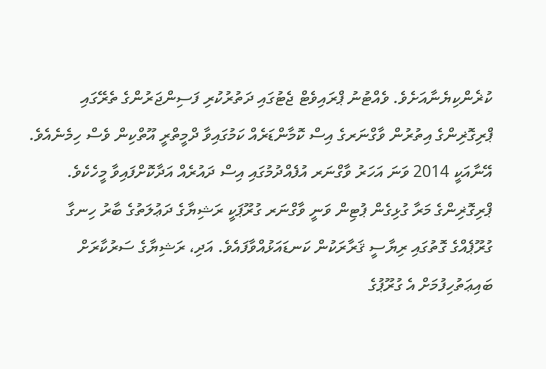ކުޜެންކިޔެނާއަށެވެ. ވެއްޓުނު ޕްރައިވެޓް ޖެޓުގައި ދަތުރުކުރި ފަސިންޖަރުންގެ ތެރޭގައި ޕްރިގޮޜިންގެ އިތުރުން ވާގްނަރގެ އިސް ކޮމާންޑަރެއް ކަމުގައިވާ ދްމީތްރީ އޫތްކިން ވެސް ހިމެނެއެވެ. އޭނާއަކީ 2014 ވަނަ އަހަރު ވާގްނަރ އުފެއްދުމުގައި އިސް ދައުރެއް އަދާކޮށްފައިވާ މީހެކެވެ.
ޕްރިގޮޜިންގެ މަރާ ގުޅިގެން ޕުޓިން ވަނީ ވާގްނަރ ގުރޫޕަކީ ރަޝިޔާގެ ދަޢުލަތުގެ ބާރު ހިނގާ ގުރޫޕެއްގެ ގޮތުގައި ރިޔާސީ ޤަރާރަކުން ކަނޑައަޅުއްވާފައެވެ. އަދި، ރަޝިޔާގެ ސަރުކާރަށް ބައިޢަތުހިފުމަށް އެ ގުރޫޕުގެ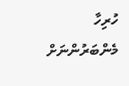ހުރިހާ މެންބަރުންނަށް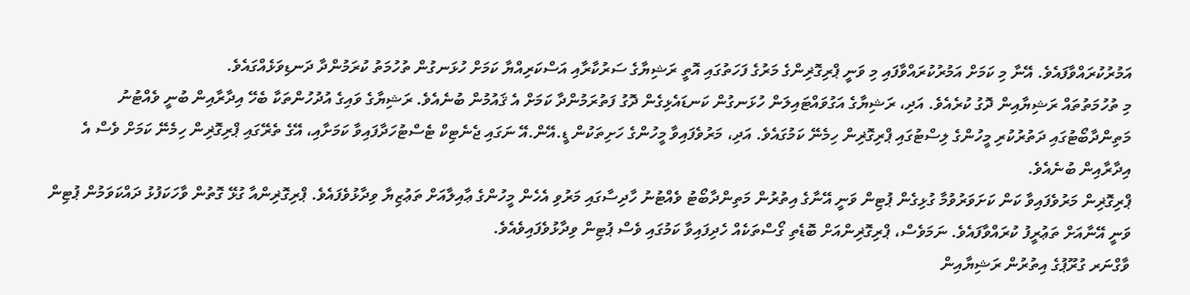އަމުރުކުރައްވާފައެވެ. އޭނާ މި ކަމަށް އަމުރުކުރައްވާފައި މި ވަނީ ޕްރިގޮޜިންގެ މަރުގެ ފަހަތުގައި އޮތީ ރަޝިޔާގެ ސަރުކާރާއި އަސްކަރިއްޔާ ކަމަށް ހުޅަނގުން ތުހުމަތު ކުރަމުންދާ ދަނޑިވަޅެއްގައެވެ.
މި ތުހުމަތުތައް ރަޝިޔާއިން ދޮގު ކުރެއެވެ. އަދި، ރަޝިޔާގެ އަގުވައްޓައިލަން ހުޅަނގުން ކަނޑައެޅިގެން ދޮގު ފަތުރަމުންދާ ކަމަށް އެ ޤައުމުން ބުނެއެވެ. ރަޝިޔާގެ ވައިގެ އުދުހުންތަކާ ބެހޭ އިދާރާއިން ބުނީ ވެއްޓުނު މަތިންދާބޯޓުގައި ދަތުރުކުރި މީހުންގެ ލިސްޓުގައި ޕްރިގޮޜިން ހިމެނޭ ކަމުގައެވެ. އަދި، މަރުވެފައިވާ މީހުންގެ ހަށިތަކުން ޑީ.އޭން.އޭ ނަގައި ޖެނެޓިކް ޓެސްޓުހަދާފައިވާ ކަމަށާއި، އޭގެ ތެރޭގައި ޕްރިގޮޜިން ހިމެނޭ ކަމަށް ވެސް އެ އިދާރާއިން ބުނެއެވެ.
ޕްރިގޮޜިން މަރުވެފައިވާ ކަން ކަށަވަރުވުމާ ގުޅިގެން ޕުޓިން ވަނީ އޭނާގެ އިތުރުން މަތިންދާބޯޓު ވެއްޓުނު ހާދިސާގައި މަރުވި އެހެން މީހުންގެ ޢާއިލާއަށް ތަޢުޒިޔާ ވިދާޅުވެފައެވެ. ޕްރިގޮޜިންއާ ގުޅޭ ގޮތުން ވާހަކަފުޅު ދައްކަވަމުން ޕުޓިން ވަނީ އޭނާއަށް ތަޢުރީފު ކުރައްވާފައެވެ. ނަމަވެސް، ޕްރިގޮޜިންއަށް ބޮޑެތި ގޯސްތަކެއް ހެދިފައިވާ ކަމުގައި ވެސް ޕުޓިން ވިދާޅުވެފައިވެއެވެ.
ވާގްނަރ ގުރޫޕުގެ އިތުރުން ރަޝިޔާއިން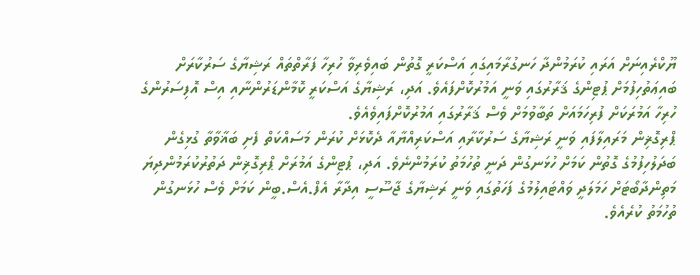ޔޫކްރެއިނަށް އަރައި ކުރަމުންދާ ހަނގުރާމައިގައި އަސްކަރީ ގޮތުން ބައިވެރިވާ ހުރިހާ ފަރާތްތައް ރަޝިޔާގެ ސަރުކާރަށް ބައިޢަތުހިފުމަށް ޕުޓިންގެ ޤަރާރުގައި ވަނީ އަމުރުކޮށްފައެވެ. އަދި، ރަޝިޔާގެ އަސްކަރީ ކޮމާންޑަރުންނާއި އިސް އޮފިސަރުންގެ ހުރިހާ އަމުރަކަށް ފުރިހަމައަށް ތަބާވުމަށް ވެސް ޤަރާރުގައި އަމުރުކޮށްފައިވެއެވެ.
ޕްރިގޮޜިން މަރައިލާފައި ވަނީ ރަޝިޔާގެ ސަރުކާރާއި އަސްކަރިއްޔާއާ ދެކޮޅަށް ކުރަން މަސައްކަތް ފެށި ބަޣާވާތާ ގުޅިގެން ބަދަލުހިފުމުގެ ގޮތުން ކަމަށް ހުޅަނގުން ދަނީ ތުހުމަތު ކުރަމުންނެވެ. އަދި، ޕުޓިންގެ އަމުރަށް ޕްރިގޮޜިން ދަތުރުކުރަމުންދިޔަ މަތިންދާބޯޓަށް ހަމަލަދީ ވައްޓައިލުމުގެ ފަހަތުގައި ވަނީ ރަޝިޔާގެ ޖާސޫސީ އިދާރާ އެފް.އެސް.ބީން ކަމަށް ވެސް ހުޅަނގުން ތުހުމަތު ކުރެއެވެ.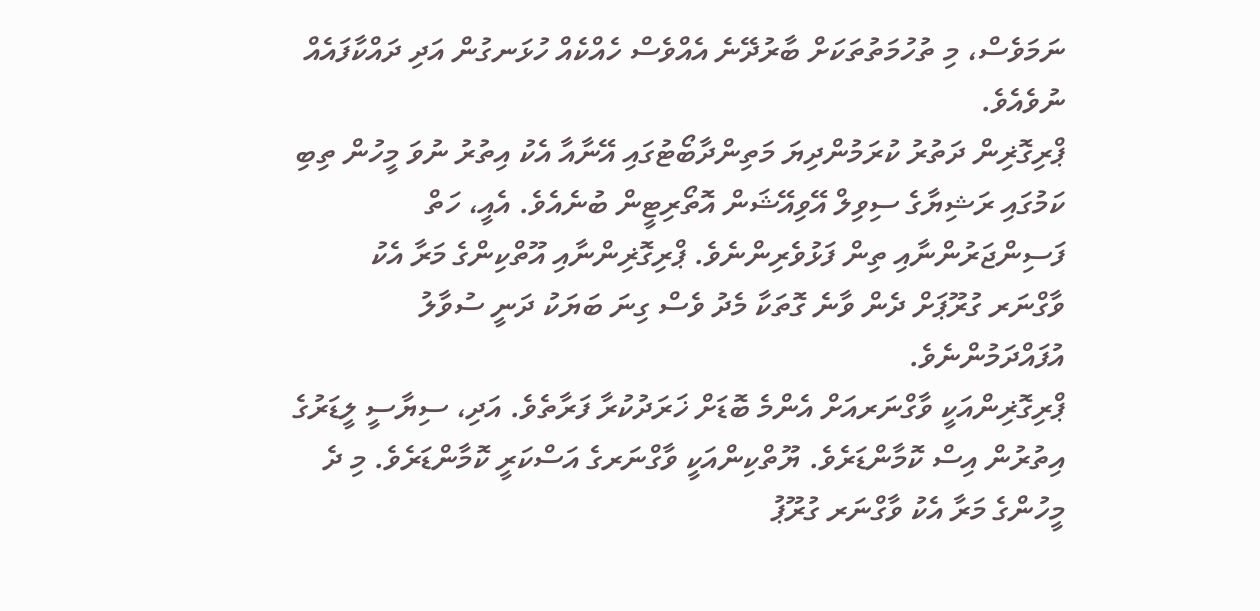ނަމަވެސް، މި ތުހުމަތުތަކަށް ބާރުދޭނެ އެއްވެސް ހެއްކެއް ހުޅަނގުން އަދި ދައްކާފައެއް ނުވެއެވެ.
ޕްރިގޮޜިން ދަތުރު ކުރަމުންދިޔަ މަތިންދާބޯޓުގައި އޭނާއާ އެކު އިތުރު ނުވަ މީހުން ތިބި ކަމުގައި ރަޝިޔާގެ ސިވިލް އޭވިއޭޝަން އޮތޯރިޓީން ބުނެއެވެ. އެއީ، ހަތް ފަސިންޖަރުންނާއި ތިން ފަޅުވެރިންނެވެ. ޕްރިގޮޜިންނާއި އޫތްކިންގެ މަރާ އެކު ވާގްނަރ ގުރޫޕަށް ދެން ވާނެ ގޮތަކާ މެދު ވެސް ގިނަ ބަޔަކު ދަނީ ސުވާލު އުފައްދަމުންނެވެ.
ޕްރިގޮޜިންއަކީ ވާގްނަރއަށް އެންމެ ބޮޑަށް ޚަރަދުކުރާ ފަރާތެވެ. އަދި، ސިޔާސީ ލީޑަރުގެ އިތުރުން އިސް ކޮމާންޑަރެވެ. ޔޫތްކިންއަކީ ވާގްނަރގެ އަސްކަރީ ކޮމާންޑަރެވެ. މި ދެ މީހުންގެ މަރާ އެކު ވާގްނަރ ގުރޫޕު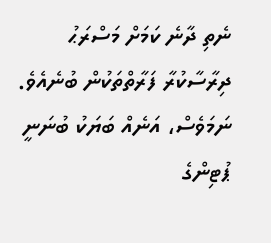ނެތި ދާނެ ކަމަށް މަސްރަޙު ދިރާސާކުރާ ފަރާތްތަކުން ބުނެއެވެ.
ނަމަވެސް، އަނެއް ބަޔަކު ބުނަނީ ޕުޓިންގެ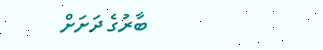ބާރުގެ ދަށަށް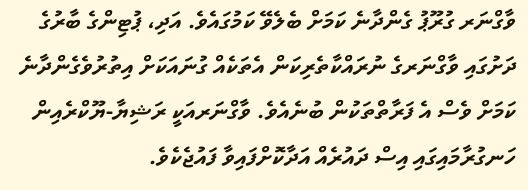ވާގްނަރ ގުރޫޕު ގެންދާނެ ކަމަށް ބެލެވޭ ކަމުގައެވެ. އަދި، ޕުޓިންގެ ބާރުގެ ދަށުގައި ވާގްނަރގެ ނުރައްކާތެރިކަން އެތަކެއް ގުނައަކަށް އިތުރުވެގެންދާނެ ކަމަށް ވެސް އެ ފަރާތްތަކުން ބުނެއެވެ. ވާގްނަރއަކީ ރަޝިޔާ-ޔޫކްރެއިން ހަނގުރާމައިގައި އިސް ދައުރެއް އަދާކޮށްފައިވާ ފައުޖެކެވެ.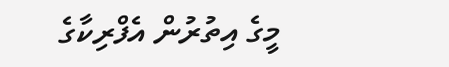މީގެ އިތުރުން އެފްރިކާގެ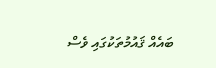ބައެއް ޤައުމުތަކުގައި ވެސް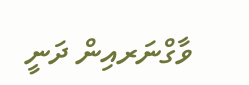ވާގްނަރއިން ދަނީ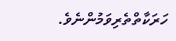ހަރަކާތްތެރިވަމުންނެވެ.